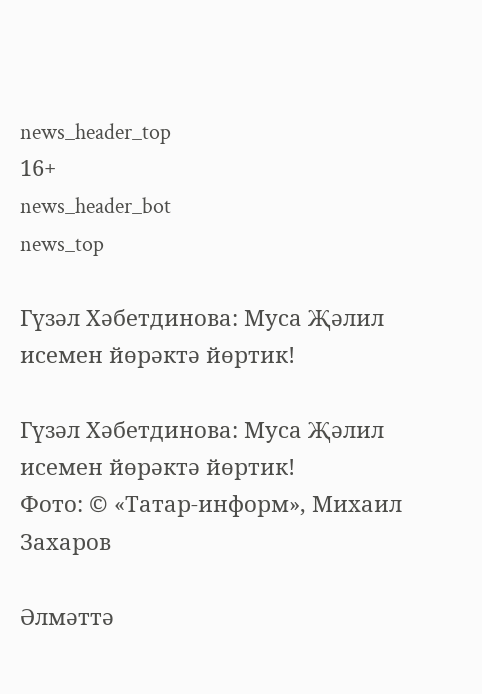news_header_top
16+
news_header_bot
news_top

Гүзәл Хәбетдинова: Муса Җәлил исемен йөрәктә йөртик!

Гүзәл Хәбетдинова: Муса Җәлил исемен йөрәктә йөртик!
Фото: © «Татар-информ», Михаил Захаров

Әлмәттә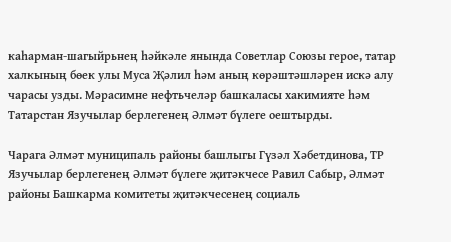каһарман-шагыйрьнең һәйкәле янында Советлар Союзы герое, татар халкының бөек улы Муса Җәлил һәм аның көрәштәшләрен искә алу чарасы узды. Мәрасимне нефтьчеләр башкаласы хакимияте һәм Татарстан Язучылар берлегенең Әлмәт бүлеге оештырды.

Чарага Әлмәт муниципаль районы башлыгы Гүзәл Хәбетдинова, ТР Язучылар берлегенең Әлмәт бүлеге җитәкчесе Равил Сабыр, Әлмәт районы Башкарма комитеты җитәкчесенең социаль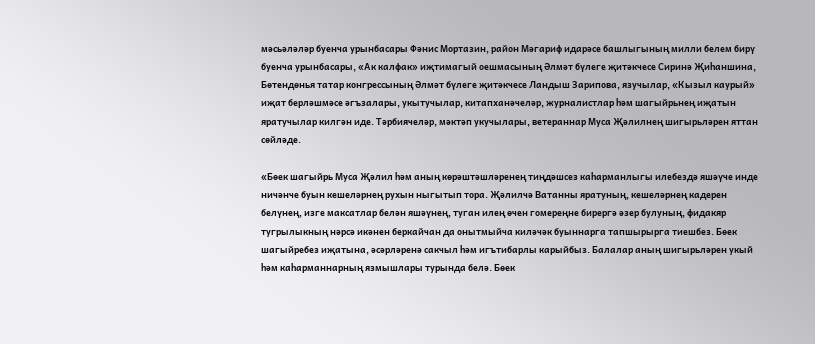мәсьәләләр буенча урынбасары Фәнис Мортазин, район Мәгариф идарәсе башлыгының милли белем бирү буенча урынбасары, «Ак калфак» иҗтимагый оешмасының Әлмәт бүлеге җитәкчесе Сиринә Җиһаншина, Бөтендөнья татар конгрессының Әлмәт бүлеге җитәкчесе Ландыш Зарипова, язучылар, «Кызыл каурый» иҗат берләшмәсе әгъзалары, укытучылар, китапханәчеләр, журналистлар һәм шагыйрьнең иҗатын яратучылар килгән иде. Тәрбиячеләр, мәктәп укучылары, ветераннар Муса Җәлилнең шигырьләрен яттан сөйләде.

«Бөек шагыйрь Муса Җәлил һәм аның көрәштәшләренең тиңдәшсез каһарманлыгы илебездә яшәүче инде ничәнче буын кешеләрнең рухын ныгытып тора. Җәлилчә Ватанны яратуның, кешеләрнең кадерен белүнең, изге максатлар белән яшәүнең, туган илең өчен гомереңне бирергә әзер булуның, фидакяр тугрылыкның нәрсә икәнен беркайчан да онытмыйча киләчәк буыннарга тапшырырга тиешбез. Бөек шагыйребез иҗатына, әсәрләренә сакчыл һәм игътибарлы карыйбыз. Балалар аның шигырьләрен укый һәм каһарманнарның язмышлары турында белә. Бөек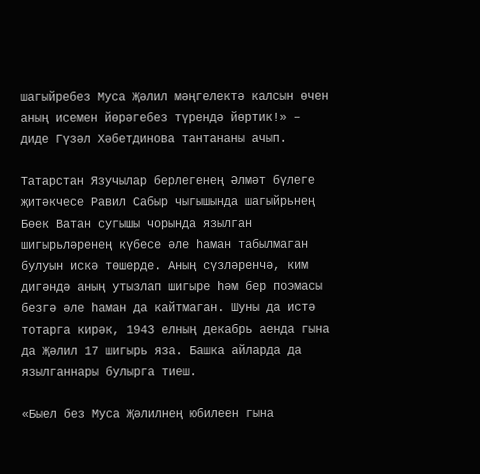шагыйребез Муса Җәлил мәңгелектә калсын өчен аның исемен йөрәгебез түрендә йөртик!» – диде Гүзәл Хәбетдинова тантананы ачып.

Татарстан Язучылар берлегенең Әлмәт бүлеге җитәкчесе Равил Сабыр чыгышында шагыйрьнең Бөек Ватан сугышы чорында язылган шигырьләренең күбесе әле һаман табылмаган булуын искә төшерде. Аның сүзләренчә, ким дигәндә аның утызлап шигыре һәм бер поэмасы безгә әле һаман да кайтмаган. Шуны да истә тотарга кирәк, 1943 елның декабрь аенда гына да Җәлил 17 шигырь яза. Башка айларда да язылганнары булырга тиеш.

«Быел без Муса Җәлилнең юбилеен гына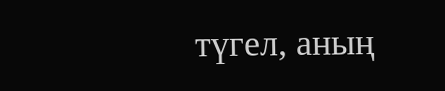түгел, аның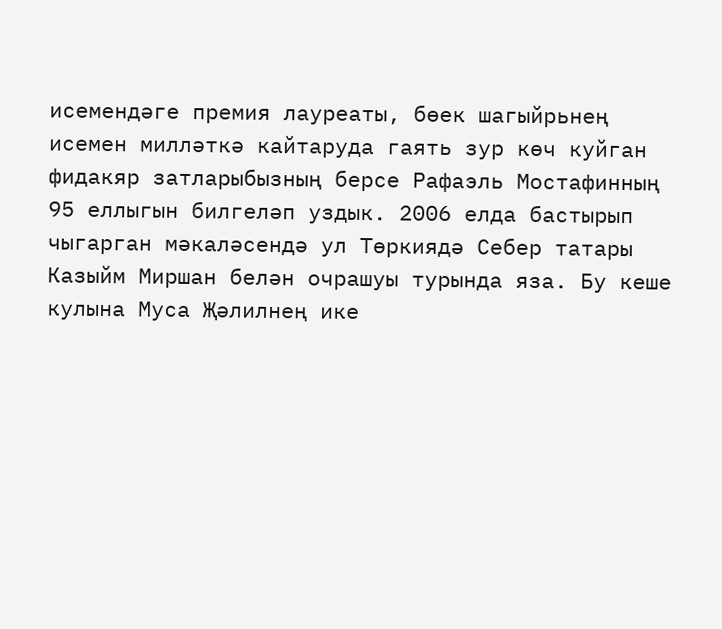исемендәге премия лауреаты, бөек шагыйрьнең исемен милләткә кайтаруда гаять зур көч куйган фидакяр затларыбызның берсе Рафаэль Мостафинның 95 еллыгын билгеләп уздык. 2006 елда бастырып чыгарган мәкаләсендә ул Төркиядә Себер татары Казыйм Миршан белән очрашуы турында яза. Бу кеше кулына Муса Җәлилнең ике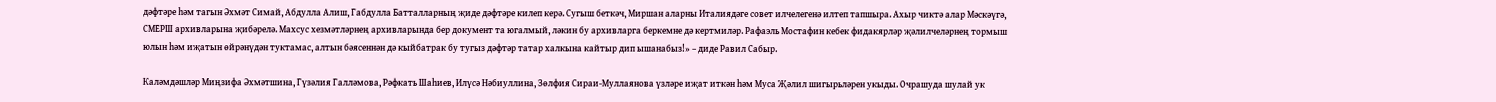дәфтәре һәм тагын Әхмәт Симай, Абдулла Алиш, Габдулла Батталларның җиде дәфтәре килеп керә. Сугыш беткәч, Миршан аларны Италиядәге совет илчелегенә илтеп тапшыра. Ахыр чиктә алар Мәскәүгә, СМЕРШ архивларына җибәрелә. Махсус хезмәтләрнең архивларында бер документ та югалмый, ләкин бу архивларга беркемне дә кертмиләр. Рафаэль Мостафин кебек фидакярләр җәлилчеләрнең тормыш юлын һәм иҗатын өйрәнүдән туктамас, алтын бәясеннән дә кыйбатрак бу тугыз дәфтәр татар халкына кайтыр дип ышанабыз!» – диде Равил Сабыр.

Каләмдәшләр Миңзифа Әхмәтшина, Гүзәлия Галләмова, Рәфкать Шаһиев, Илүсә Нәбиуллина, Зөлфия Сираи-Муллаянова үзләре иҗат иткән һәм Муса Җәлил шигырьләрен укыды. Очрашуда шулай ук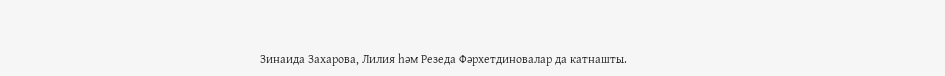Зинаида Захарова, Лилия һәм Резеда Фәрхетдиновалар да катнашты.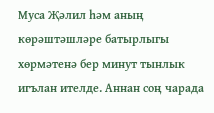Муса Җәлил һәм аның көрәштәшләре батырлыгы хөрмәтенә бер минут тынлык игълан ителде. Аннан соң чарада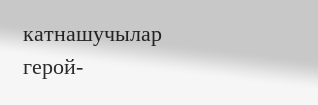катнашучылар герой-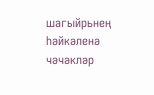шагыйрьнең һәйкәленә чәчәкләр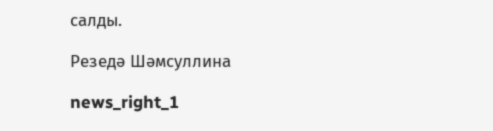салды.

Резедә Шәмсуллина

news_right_1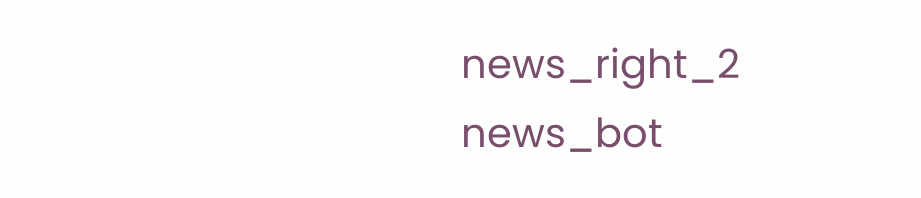news_right_2
news_bot